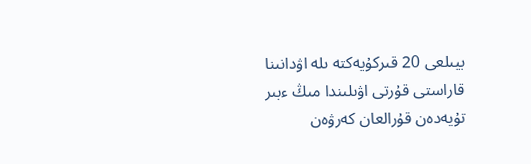بيىلعى 20 قىركۇيەكتە ىلە اۋدانىنا قاراستى قۇرتى اۋىلىندا مىڭ ءبىر تۇيەدەن قۇرالعان كەرۋەن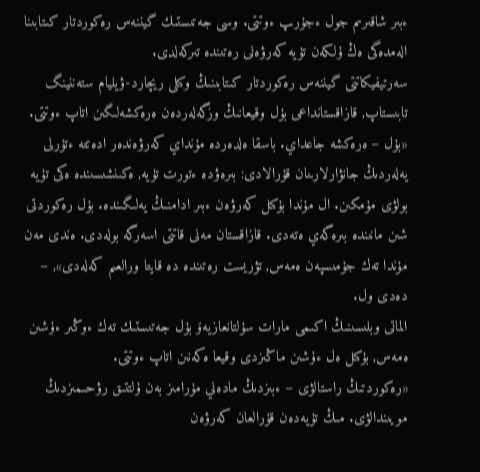ءبىر شاقىرىم جول ءجۇرىپ ءوتتى. وسى جەتىستىك گيننەس رەكوردتار كىتابىنا الەمدەگى ەڭ ۇلكەن تۇيە كەرۋەنى رەتىندە تىركەلدى.
سەرتيفيكاتتى گيننەس رەكوردتار كىتابىنىڭ وكىلى ريچارد-ۋيليام ستەننينگ تابىستاپ, قازاقستانداعى بۇل وقيعانىڭ وزگەلەردەن ەرەكشەلىگىن اتاپ ءوتتى.
«بۇل – ەرەكشە جاعداي. باسقا ەلدەردە مۇنداي كەرۋەندەر ادەتتە ءتۇرلى يەلەردىڭ جانۋارلارىنان قۇرالادى: بىرەۋدە ءتورت تۇيە, ەكىنشىسىندە ەكى تۇيە بولۋى مۇمكىن. ال مۇندا بۇكىل كەرۋەن ءبىر ادامنىڭ يەلىگىندە. بۇل رەكوردتى شىن مانىندە بىرەگەي ەتەدى. قازاقستان مەنى قاتتى اسەرگە بولەدى. ەندى مەن مۇندا تەك جۇمىسپەن ەمەس, تۋريست رەتىندە دە قايتا ورالعىم كەلەدى», – دەدى ول.
الماتى وبلىسىنىڭ اكىمى مارات سۇلتانعازيەۆ بۇل جەتىستىك تەك ءوڭىر ءۇشىن ەمەس, بۇكىل ەل ءۇشىن ماڭىزدى وقيعا ەكەنىن اتاپ ءوتتى.
«رەكوردتىڭ راستالۋى – ءبىزدىڭ مادەني مۇرامىز بەن ۇلتتىق رۋحىمىزدىڭ مويىندالۋى. مىڭ تۇيەدەن قۇرالعان كەرۋەن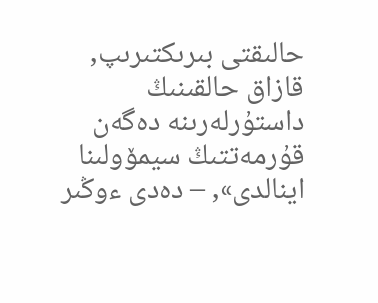حالىقتى بىرىكتىرىپ, قازاق حالقىنىڭ داستۇرلەرىنە دەگەن قۇرمەتتىڭ سيمۆولىنا اينالدى», – دەدى ءوڭىر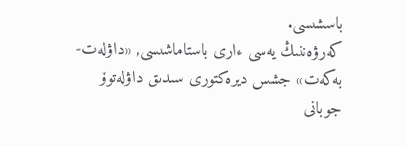باسشىسى.
كەرۋەننىڭ يەسى ءارى باستاماشىسى, «داۋلەت-بەكەت» جشس ديرەكتورى سىدىق داۋلەتوۆ جوبانى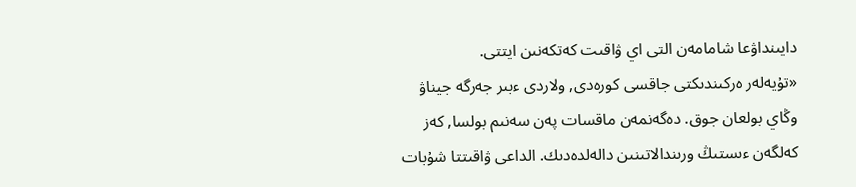دايىنداۋعا شامامەن التى اي ۋاقىت كەتكەنىن ايتتى.
«تۇيەلەر ەركىندىكتى جاقسى كورەدى, ولاردى ءبىر جەرگە جيناۋ وڭاي بولعان جوق. دەگەنمەن ماقسات پەن سەنىم بولسا, كەز كەلگەن ءىستىڭ ورىندالاتىنىن دالەلدەدىك. الداعى ۋاقىتتا شۇبات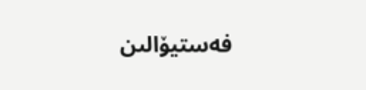فەستيۆالىن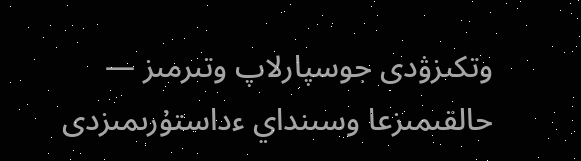وتكىزۋدى جوسپارلاپ وتىرمىز — حالقىمىزعا وسىنداي ءداستۇرىمىزدى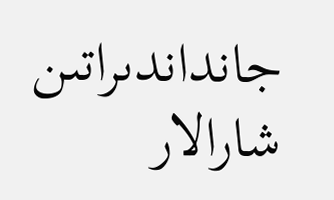جانداندىراتىن شارالار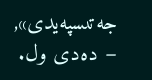جەتىسپەيدى», – دەدى ول.